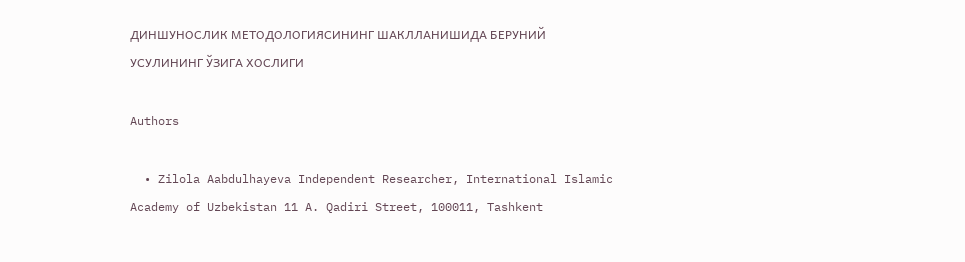ДИНШУНОСЛИК МЕТОДОЛОГИЯСИНИНГ ШАКЛЛАНИШИДА БЕРУНИЙ УСУЛИНИНГ ЎЗИГА ХОСЛИГИ

Authors

  • Zilola Aabdulhayeva Independent Researcher, International Islamic Academy of Uzbekistan 11 A. Qadiri Street, 100011, Tashkent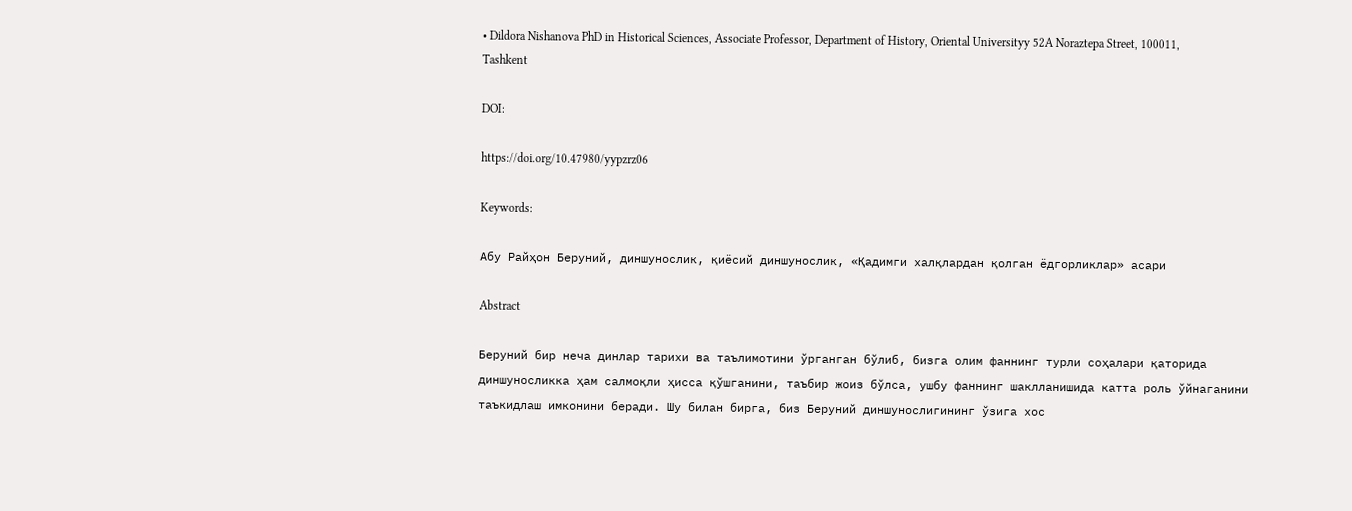• Dildora Nishanova PhD in Historical Sciences, Associate Professor, Department of History, Oriental Universityy 52A Noraztepa Street, 100011, Tashkent

DOI:

https://doi.org/10.47980/yypzrz06

Keywords:

Абу Райҳон Беруний, диншунослик, қиёсий диншунослик, «Қадимги халқлардан қолган ёдгорликлар» асари

Abstract

Беруний бир неча динлар тарихи ва таълимотини ўрганган бўлиб, бизга олим фаннинг турли соҳалари қаторида диншуносликка ҳам салмоқли ҳисса қўшганини, таъбир жоиз бўлса, ушбу фаннинг шаклланишида катта роль ўйнаганини таъкидлаш имконини беради. Шу билан бирга, биз Беруний диншунослигининг ўзига хос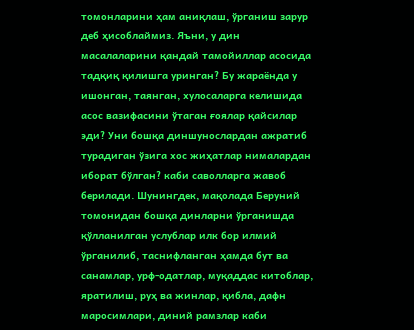томонларини ҳам аниқлаш, ўрганиш зарур деб ҳисоблаймиз. Яъни, у дин масалаларини қандай тамойиллар асосида тадқиқ қилишга уринган? Бу жараёнда у ишонган, таянган, хулосаларга келишида асос вазифасини ўтаган ғоялар қайсилар эди? Уни бошқа диншунослардан ажратиб турадиган ўзига хос жиҳатлар нималардан иборат бўлган? каби саволларга жавоб берилади. Шунингдек, мақолада Беруний томонидан бошқа динларни ўрганишда қўлланилган услублар илк бор илмий ўрганилиб, таснифланган ҳамда бут ва санамлар, урф-одатлар, муқаддас китоблар, яратилиш, руҳ ва жинлар, қибла, дафн маросимлари, диний рамзлар каби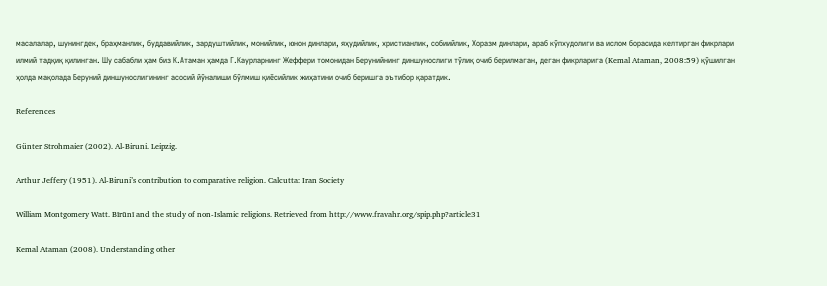масалалар, шунингдек, браҳманлик, буддавийлик, зардуштийлик, монийлик, юнон динлари, яҳудийлик, христианлик, собиийлик, Хоразм динлари, араб кўпхудолиги ва ислом борасида келтирган фикрлари илмий тадқиқ қилинган. Шу сабабли ҳам биз К.Атаман ҳамда Г.Каурларнинг Жеффери томонидан Берунийнинг диншунослиги тўлиқ очиб берилмаган, деган фикрларига (Kemal Ataman, 2008:59) қўшилган ҳолда мақолада Беруний диншунослигининг асосий йўналиши бўлмиш қиёсийлик жиҳатини очиб беришга эътибор қаратдик.

References

Günter Strohmaier (2002). Al-Biruni. Leipzig.

Arthur Jeffery (1951). Al-Biruni’s contribution to comparative religion. Calcutta: Iran Society

William Montgomery Watt. Bīrūnī and the study of non-Islamic religions. Retrieved from http://www.fravahr.org/spip.php?article31

Kemal Ataman (2008). Understanding other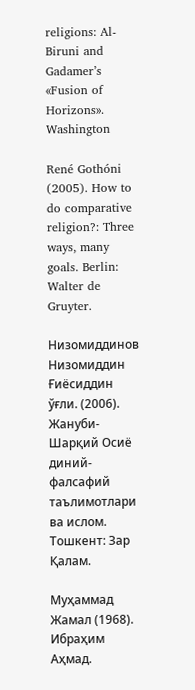religions: Al-Biruni and Gadamer’s «Fusion of Horizons». Washington

René Gothóni (2005). How to do comparative religion?: Three ways, many goals. Berlin: Walter de Gruyter.

Низомиддинов Низомиддин Ғиёсиддин ўғли. (2006). Жануби-Шарқий Осиё диний-фалсафий таълимотлари ва ислом. Тошкент: Зар Қалам.

Муҳаммад Жамал (1968). Ибраҳим Аҳмад.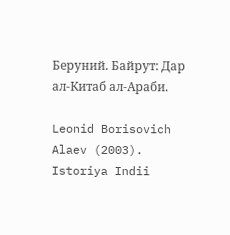Беруний. Байрут: Дар ал-Китаб ал-Араби.

Leonid Borisovich Alaev (2003). Istoriya Indii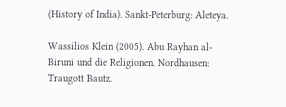(History of India). Sankt-Peterburg: Aleteya.

Wassilios Klein (2005). Abu Rayhan al-Biruni und die Religionen. Nordhausen: Traugott Bautz.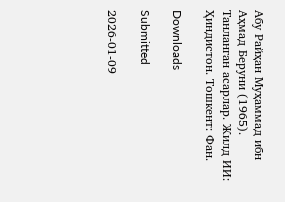Абу Райҳан Муҳаммад ибн Аҳмад Беруни (1965). Танланган асарлар. Жилд ИИ: Ҳиндистон. Тошкент: Фан.

Downloads

Submitted

2026-01-09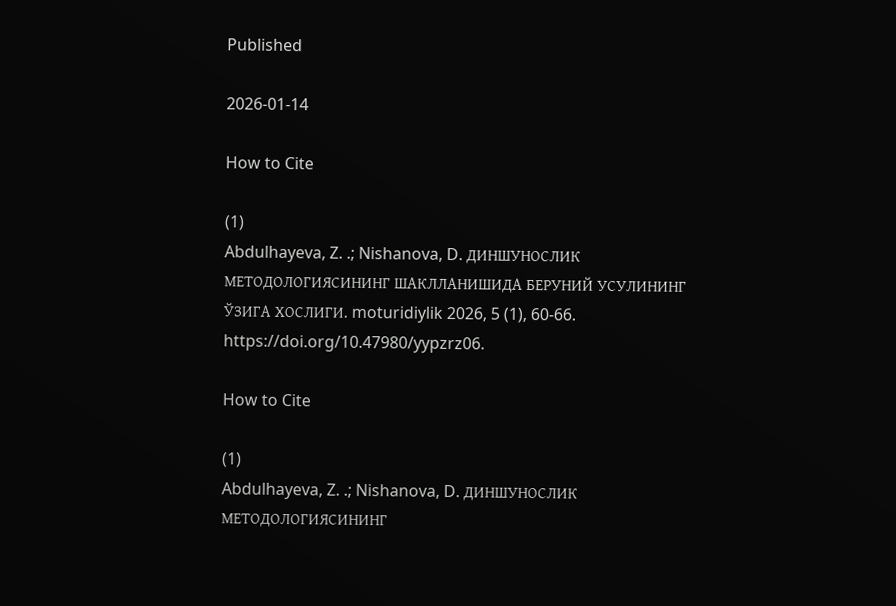Published

2026-01-14

How to Cite

(1)
Abdulhayeva, Z. .; Nishanova, D. ДИНШУНОСЛИК МЕТОДОЛОГИЯСИНИНГ ШАКЛЛАНИШИДА БЕРУНИЙ УСУЛИНИНГ ЎЗИГА ХОСЛИГИ. moturidiylik 2026, 5 (1), 60-66. https://doi.org/10.47980/yypzrz06.

How to Cite

(1)
Abdulhayeva, Z. .; Nishanova, D. ДИНШУНОСЛИК МЕТОДОЛОГИЯСИНИНГ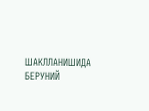ШАКЛЛАНИШИДА БЕРУНИЙ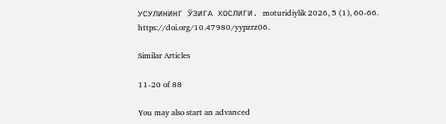УСУЛИНИНГ ЎЗИГА ХОСЛИГИ. moturidiylik 2026, 5 (1), 60-66. https://doi.org/10.47980/yypzrz06.

Similar Articles

11-20 of 88

You may also start an advanced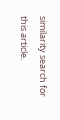similarity search for this article.